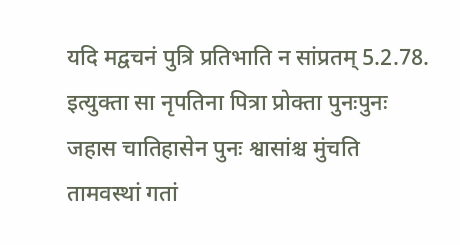यदि मद्वचनं पुत्रि प्रतिभाति न सांप्रतम् 5.2.78.
इत्युक्ता सा नृपतिना पित्रा प्रोक्ता पुनःपुनः
जहास चातिहासेन पुनः श्वासांश्च मुंचति
तामवस्थां गतां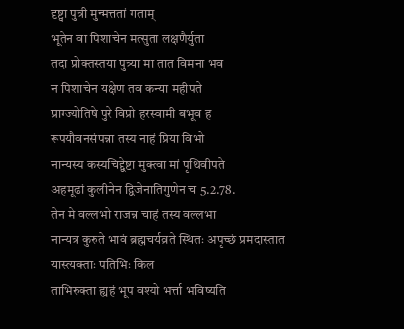दृष्ट्वा पुत्री मुन्मत्ततां गताम्
भूतेन वा पिशाचेन मत्सुता लक्षणैर्युता
तदा प्रोक्तस्तया पुत्र्या मा तात विमना भव
न पिशाचेन यक्षेण तव कन्या महीपते
प्राग्ज्योतिषे पुरे विप्रो हरस्वामी बभूव ह
रूपयौवनसंपन्ना तस्य नाहं प्रिया विभो
नान्यस्य कस्यचिद्द्वेष्टा मुक्त्वा मां पृथिवीपते
अहमूढां कुलीनेन द्विजेनातिगुणेन च 5.2.78.
तेन मे वल्लभो राजन्न चाहं तस्य वल्लभा
नान्यत्र कुरुते भावं ब्रह्मचर्यव्रते स्थितः अपृच्छं प्रमदास्तात यास्त्यक्ताः पतिभिः किल
ताभिरुक्ता ह्यहं भूप वश्यो भर्त्ता भविष्यति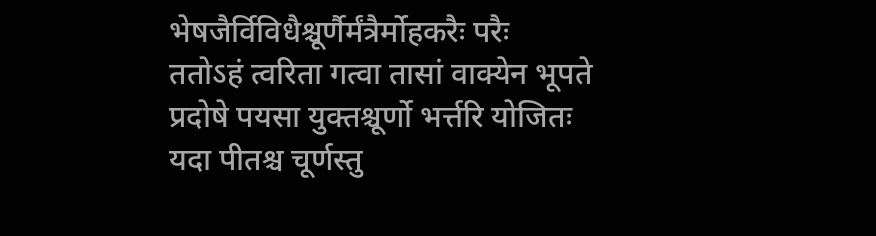भेषजैर्विविधैश्चूर्णैर्मंत्रैर्मोहकरैः परैः
ततोऽहं त्वरिता गत्वा तासां वाक्येन भूपते
प्रदोषे पयसा युक्तश्चूर्णो भर्त्तरि योजितः
यदा पीतश्च चूर्णस्तु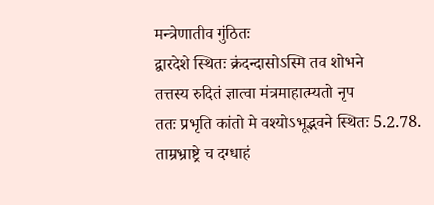मन्त्रेणातीव गुंठितः
द्वारदेशे स्थितः क्रंदन्दासोऽस्मि तव शोभने
तत्तस्य रुदितं ज्ञात्वा मंत्रमाहात्म्यतो नृप
ततः प्रभृति कांतो मे वश्योऽभूद्भवने स्थितः 5.2.78.
ताम्रभ्राष्ट्रे च दग्धाहं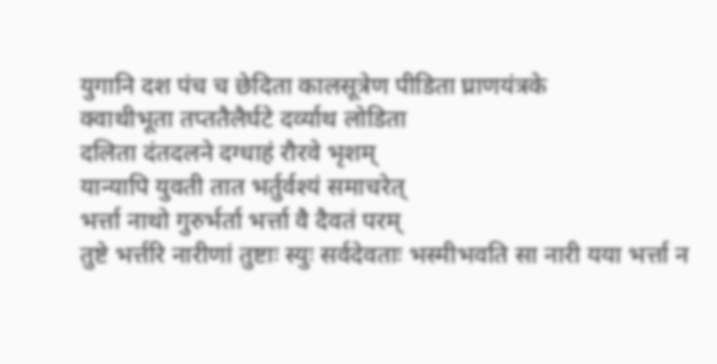युगानि दश पंच च छेदिता कालसूत्रेण पीडिता घ्राणयंत्रके
क्वाथीभूता तप्ततैलैर्घटे दर्व्याथ लोडिता
दलिता दंतदलने दग्धाहं रौरवे भृशम्
यान्यापि युवती तात भर्तुर्वश्यं समाचरेत्
भर्त्ता नाथो गुरुर्भर्ता भर्त्ता वै दैवतं परम्
तुष्टे भर्त्तरि नारीणां तुष्टाः स्युः सर्वदेवताः भस्मीभवति सा नारी यया भर्त्ता न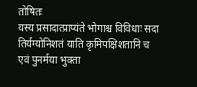तोषितः
यस्य प्रसादात्प्राप्यंते भोगाश्च विविधाः सदा
तिर्यग्योनिशतं याति कृमिपक्षिशतानि च
एवं पुनर्मया भुक्ता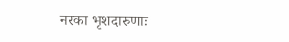नरका भृशदारुणाः